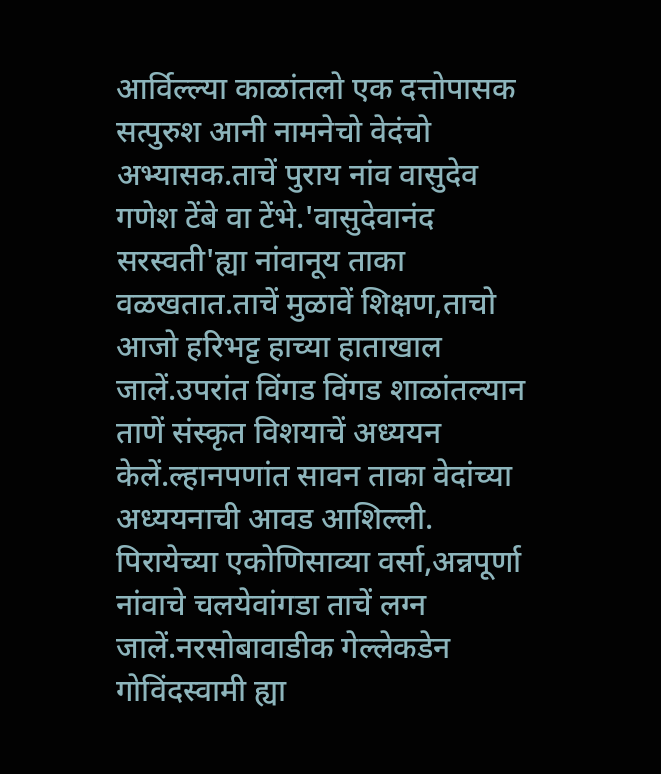आर्विल्ल्या काळांतलो एक दत्तोपासक सत्पुरुश आनी नामनेचो वेदंचो अभ्यासक.ताचें पुराय नांव वासुदेव गणेश टेंबे वा टेंभे.'वासुदेवानंद सरस्वती'ह्या नांवानूय ताका वळखतात.ताचें मुळावें शिक्षण,ताचो आजो हरिभट्ट हाच्या हाताखाल जालें.उपरांत विंगड विंगड शाळांतल्यान ताणें संस्कृत विशयाचें अध्ययन केलें.ल्हानपणांत सावन ताका वेदांच्या अध्ययनाची आवड आशिल्ली.
पिरायेच्या एकोणिसाव्या वर्सा,अन्नपूर्णा नांवाचे चलयेवांगडा ताचें लग्न जालें.नरसोबावाडीक गेल्लेकडेन गोविंदस्वामी ह्या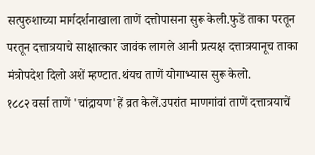सत्पुरुशाच्या मार्गदर्शनाखाला ताणें दत्तोपासना सुरू केली.फुडें ताका परतून परतून दत्तात्रयाचे साक्षात्कार जावंक लागले आनी प्रत्यक्ष दत्तात्रयानूच ताका मंत्रोपदेश दिलो अशें म्हण्टात.थंयच ताणें योगाभ्यास सुरू केलो.
१८८२ वर्सा ताणें 'चांद्रायण'हें व्रत केलें.उपरांत माणगांवां ताणें दत्तात्रयाचें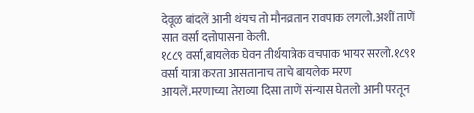देवूळ बांदलें आनी थंयच तो मौनव्रतान रावपाक लगलो.अशीं ताणें सात वर्सां दत्तोपासना केली.
१८८९ वर्सा,बायलेक घेवन तीर्थयात्रेक वचपाक भायर सरलो.१८९१ वर्सा यात्रा करता आसतानाच ताचे बायलेक मरण आयलें.मरणाच्या तेराव्या दिसा ताणें संन्यास घेतलो आनी परतून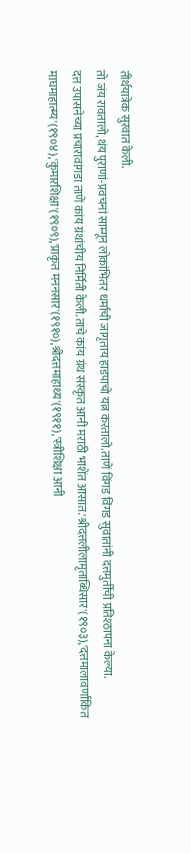तीर्थयात्रेक सुरवात केली.
तो जंय रावतालो,थंय पुराणां-प्रवचनां साम्गून लोकांभितर धर्माची जागृताय हाडपाचो यत्न करतालो.ताणें विंगड विंगड सुवातांनी दत्तमुर्तींची प्रतिश्ठापना केल्या.
दत्त उपासनेच्या प्रचारावांगडा ताणें कांय ग्रंथांचीय निर्मिती केली.ताचे कांय ग्रंथ संस्कृत आनी मराठी भाशेंत आसात.'श्रीदत्तलीलामृताब्धिसार'(१९०३),'दत्तमालावर्णांकित माघमाहात्म्य'(१९०४),'कुमारशिक्षा'(१९०९),'प्राकृत मननसार'(१९१०),श्रीदत्तमाहाथ्य'(१९११),'स्त्रीशिक्षा आनी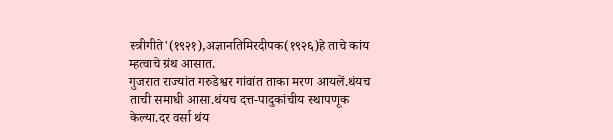स्त्रीगीते'(१९२१),अज्ञानतिमिरदीपक(१९२६)हे ताचे कांय म्हत्वाचे ग्रंथ आसात.
गुजरात राज्यांत गरुडेश्वर गांवांत ताका मरण आयलें.थंयच ताची समाधी आसा.थंयच दत्त-पादुकांचीय स्थापणूक केल्या.दर वर्सा थंय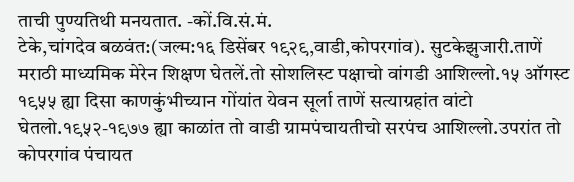ताची पुण्यतिथी मनयतात. -कों.वि.सं.मं.
टेके,चांगदेव बळवंत:(जल्म:१६ डिसेंबर १९२९,वाडी,कोपरगांव). सुटकेझुजारी.ताणें मराठी माध्यमिक मेरेन शिक्षण घेतलें.तो सोशलिस्ट पक्षाचो वांगडी आशिल्लो.१५ ऑगस्ट १९५५ ह्या दिसा काणकुंभीच्यान गोंयांत येवन सूर्ला ताणें सत्याग्रहांत वांटो घेतलो.१९५२-१९७७ ह्या काळांत तो वाडी ग्रामपंचायतीचो सरपंच आशिल्लो.उपरांत तो कोपरगांव पंचायत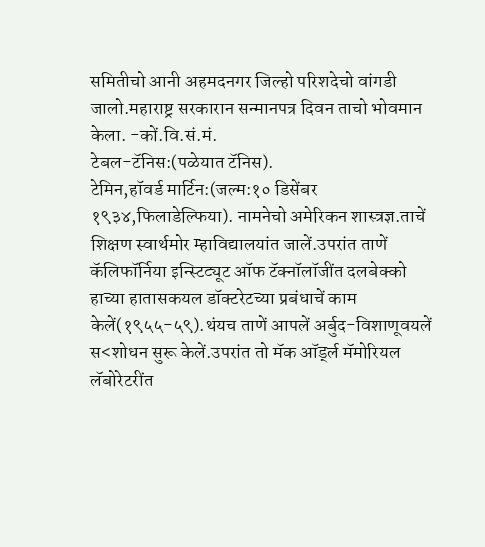समितीचो आनी अहमदनगर जिल्हो परिशदेचो वांगडी जालो.महाराष्ट्र सरकारान सन्मानपत्र दिवन ताचो भोवमान केला. -कों.वि.सं.मं.
टेबल-टॅनिस:(पळेयात टॅनिस).
टेमिन,हॉवर्ड मार्टिन:(जल्म:१० डिसेंबर १९३४,फिलाडेल्फिया). नामनेचो अमेरिकन शास्त्रज्ञ.ताचें शिक्षण स्वार्थमोर म्हाविद्यालयांत जालें.उपरांत ताणें कॅलिफॉर्निया इन्स्टिट्यूट ऑफ टॅक्नॉलॉजींत दलबेक्को हाच्या हातासकयल डॉक्टरेटच्या प्रबंधाचें काम केलें(१९५५-५९).थंयच ताणें आपलें अर्बुद-विशाणूवयलें स<शोधन सुरू केलें.उपरांत तो मॅक ऑर्ड्ल मॅमोरियल लॅबोरेटरींत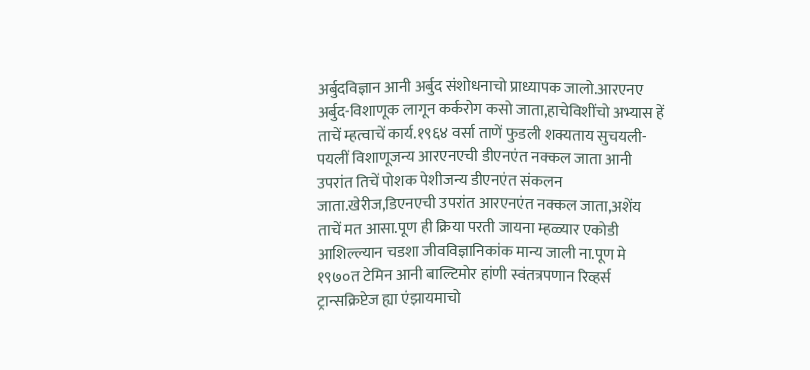अर्बुदविज्ञान आनी अर्बुद संशोधनाचो प्राध्यापक जालो.आरएनए अर्बुद-विशाणूक लागून कर्करोग कसो जाता,हाचेविशींचो अभ्यास हें ताचें म्हत्वाचें कार्य.१९६४ वर्सा ताणें फुडली शक्यताय सुचयली-पयलीं विशाणूजन्य आरएनएची डीएनएंत नक्कल जाता आनी उपरांत तिचें पोशक पेशीजन्य डीएनएंत संकलन जाता.खेरीज,डिएनएची उपरांत आरएनएंत नक्कल जाता,अशेंय ताचें मत आसा.पूण ही क्रिया परती जायना म्हळ्यार एकोडी आशिल्ल्यान चडशा जीवविज्ञानिकांक मान्य जाली ना.पूण मे १९७०त टेमिन आनी बाल्टिमोर हांणी स्वंतत्रपणान रिव्हर्स ट्रान्सक्रिप्टेज ह्या एंझायमाचो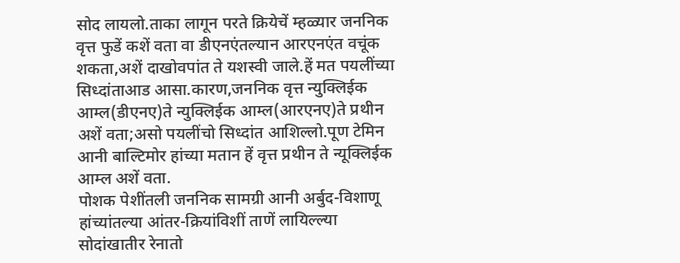सोद लायलो.ताका लागून परते क्रियेचें म्हळ्यार जननिक वृत्त फुडें कशें वता वा डीएनएंतल्यान आरएनएंत वचूंक शकता,अशें दाखोवपांत ते यशस्वी जाले.हें मत पयलींच्या सिध्दांताआड आसा.कारण,जननिक वृत्त न्युक्लिईक आम्ल(डीएनए)ते न्युक्लिईक आम्ल(आरएनए)ते प्रथीन अशें वता;असो पयलींचो सिध्दांत आशिल्लो.पूण टेमिन आनी बाल्टिमोर हांच्या मतान हें वृत्त प्रथीन ते न्यूक्लिईक आम्ल अशें वता.
पोशक पेशींतली जननिक सामग्री आनी अर्बुद-विशाणू हांच्यांतल्या आंतर-क्रियांविशीं ताणें लायिल्ल्या सोदांखातीर रेनातो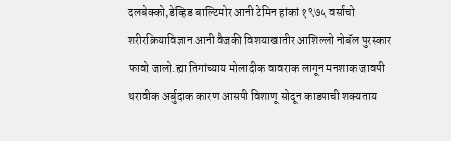दलबेक्को,डेव्हिड बाल्टिमोर आनी टेमिन हांकां १९७५ वर्साचो शरीरक्रियाविज्ञान आनी वैजकी विशयाखातीर आशिल्लो नोबॅल पुरस्कार फावो जालो.ह्या तिगांच्याय मोलादीक वावराक लागून मनशाक जावपी थरावीक अर्बुदाक कारण आसपी विशाणू सोदून काडपाची शक्यताय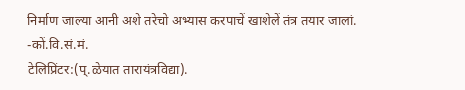निर्माण जाल्या आनी अशे तरेचो अभ्यास करपाचें खाशेलें तंत्र तयार जालां. -कों.वि.सं.मं.
टेलिप्रिंटर:(प्.ळेयात तारायंत्रविद्या).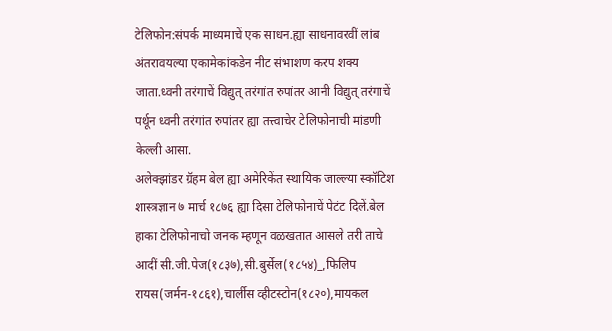टेलिफोन:संपर्क माध्यमाचें एक साधन.ह्या साधनावरवीं लांब अंतरावयल्या एकामेकांकडेन नीट संभाशण करप शक्य जाता.ध्वनी तरंगाचें विद्युत् तरंगांत रुपांतर आनी विद्युत् तरंगाचें पर्थून ध्वनी तरंगांत रुपांतर ह्या तत्त्वाचेर टेलिफोनाची मांडणी केल्ली आसा.
अलेक्झांडर ग्रॅहम बेल ह्या अमेरिकेंत स्थायिक जाल्ल्या स्कॉटिश शास्त्रज्ञान ७ मार्च १८७६ ह्या दिसा टेलिफोनाचें पेटंट दिलें.बेल हाका टेलिफोनाचो जनक म्हणून वळखतात आसले तरी ताचे आदीं सी.जी.पेज(१८३७),सी.बुर्सेल(१८५४)_,फिलिप रायस(जर्मन-१८६१),चार्लीस व्हीटस्टोन(१८२०),मायकल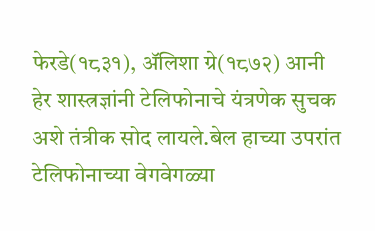फेरडे(१८३१), ॲलिशा ग्रे(१८७२) आनी हेर शास्त्रज्ञांनी टेलिफोनाचे यंत्रणेक सुचक अशे तंत्रीक सोद लायले.बेल हाच्या उपरांत टेलिफोनाच्या वेगवेगळ्या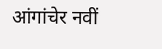आंगांचेर नवीं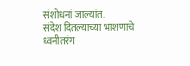संशोधनां जाल्यांत.
संदेश दितल्याच्या भाशणाचे ध्वनीतरंग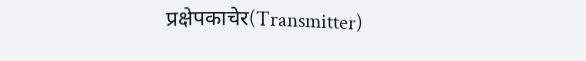प्रक्षेपकाचेर(Transmitter)